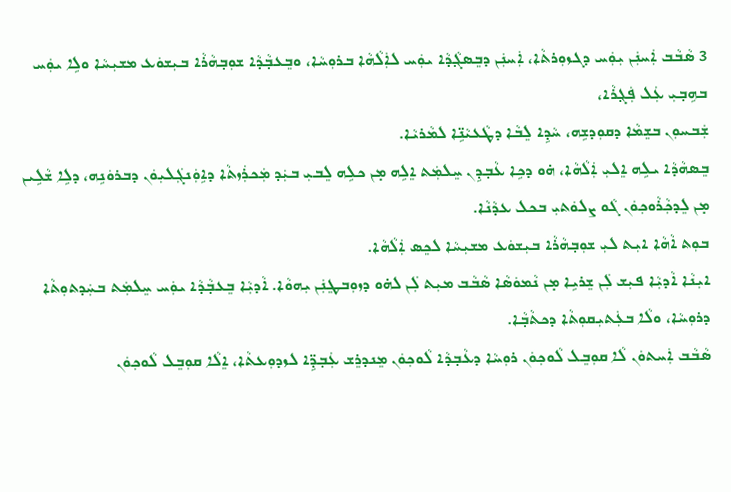3 ܣܵܒܵܒ ܐܲܚܢܲܢ ܝܼܘܲܚ ܕܓܙܘܼܪܬܵܐ، ܐܲܚܢܲܢ ܕܒܸܣܓ݂ܵܕܵܐ ܝܘܲܚ ܠܐܲܠܵܗܵܐ ܒܪܘܼܚܵܐ، ܘܒܸܥܒ݂ܵܕܵܐ ܫܘܼܒ݂ܗܵܪܵܐ ܒܝܼܫܘܿܥ ܡܫܝܼܚܵܐ ܘܠܹܐ ܝܘܲܚ ܒܗܹܒ݂ܝܼ ܥܲܠ ܦܲܓ݂ܪܵܐ،
ܫܲܒܚܘܼܢ ܒܫܸܡܵܐ ܕܩܘܼܕܫܹܗ، ܚܵܕܹܐ ܠܸܒܵܐ ܕܛܵܥܝܵܢܹ̈ܐ ܠܡܵܪܝܵܐ.
ܒܸܣܗܵܕܵܐ ܝܠܹܗ ܐܸܠܝܼ ܐܲܠܵܗܵܐ، ܗ̇ܘ ܕܟܹܐ ܥܵܒ݂ܕܹܢ ܚܸܠܡܲܬ ܐܸܠܹܗ ܡ̣ܢ ܟܠܹܗ ܠܸܒܝܼ ܒܝܲܕ ܡܲܟܪܲܙܬܵܐ ܕܐܹܘܲܢܓܲܠܝܼܘܿܢ ܕܒܪܘܿܢܹܗ، ܕܠܹܐ ܫܵܠܹܝܢ ܡ̣ܢ ܠܸܕܟ݂ܵܪܵܘܟ݂ܘܿܢ ܓܵܘ ܨܠܘܿܬܝܼ ܒܟܠ ܥܕܵܢܵܐ.
ܒܘܼܬ ܐܵܗܵܐ ܐܝܼܬ ܠܝܼ ܫܘܼܒ݂ܗܵܪܵܐ ܒܝܼܫܘܿܥ ܡܫܝܼܚܵܐ ܠܟܸܣ ܐܲܠܵܗܵܐ.
ܐܝܼܢܵܐ ܐܵܕܝܼܵܐ ܦܝܼܫ ܠܲܢ ܫܸܪܝܹܐ ܡ̣ܢ ܢܵܡܘܿܣܵܐ ܣܵܒܵܒ ܡܝܼܬ ܠܲܢ ܠܗ̇ܘ ܕܙܘܼܒܛܸܢܲܢ ܝܼܗܘܵܐ. ܐܵܕܝܼܵܐ ܒܸܥܒ݂ܵܕܵܐ ܝܘܲܚ ܚܸܠܡܲܬ ܒܚܲܕܬܘܼܬܵܐ ܕܪܘܼܚܵܐ، ܘܠܵܐ ܒܥܲܬܝܼܩܘܼܬܵܐ ܕܟܬܵܒ݂ܵܐ.
ܣܵܒܵܒ ܐܲܚܬܘܿܢ ܠܵܐ ܩܘܼܒܸܠ ܠܵܘܟ݂ܘܿܢ ܪܘܼܚܵܐ ܕܥܵܒ݂ܕܵܐ ܠܵܘܟ݂ܘܿܢ ܡܸܢܕܪܸܫ ܥܲܒ݂ܕܹ̈ܐ ܠܙܕܘܼܥܬܵܐ، ܐܸܠܵܐ ܩܘܼܒܸܠ ܠܵܘܟ݂ܘܿܢ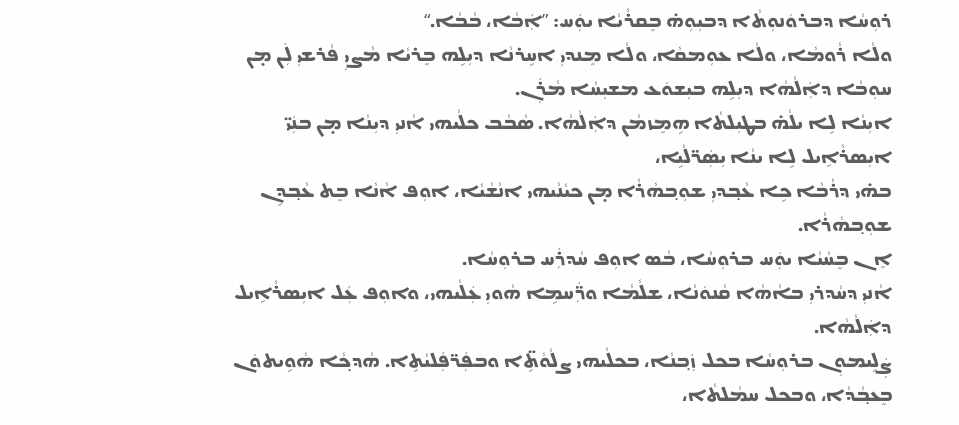ܪܘܼܚܵܐ ܕܒܪܘܿܢܘܼܬܵܐ ܕܒܝܼܘܼܗ̇ ܒܸܩܪܵܝܵܐ ܝܘܲܚ: ”ܐܲܒܵܐ، ܒܵܒܵܐ.“
ܘܠܵܐ ܪܵܘܡܵܐ، ܘܠܵܐ ܥܘܼܡܩܵܐ، ܘܠܵܐ ܡܸܢܕܝܼ ܐܚܹܪܢܵܐ ܕܝܼܠܹܗ ܒܸܪܝܵܐ ܡܵܨܝܼ ܦܵܪܫܝܼ ܠܲܢ ܡ̣ܢ ܚܘܼܒܵܐ ܕܐܲܠܵܗܵܐ ܕܝܼܠܹܗ ܒܝܼܫܘܿܥ ܡܫܝܼܚܵܐ ܡܵܪܲܢ.
ܐܝܼܢܵܐ ܠܹܐ ܝܠܵܗ̇ ܒܛܝܼܠܬܵܐ ܗܹܡܸܙܡܵܢ ܕܐܲܠܵܗܵܐ. ܣܵܒܵܒ ܟܠܵܝܗܝ ܐܵܢܝܼ ܕܝܼܢܵܐ ܡ̣ܢ ܒܢܲܝ̈ ܐܝܼܣܪܵܐܹܝܠ ܠܹܐ ܝܢܵܐ ܝܼܣܲܪ̈ܠܵܝܹܐ،
ܒܗ̇ܝ ܕܪܵܒܵܐ ܟܹܐ ܥܵܒ݂ܕܝܼ ܫܘܼܒ݂ܗܵܪܵܐ ܡ̣ܢ ܟܝܵܢܵܝܗܝ ܐܢܵܫܵܝܵܐ، ܐܘܼܦ ܐܵܢܵܐ ܒܸܬ ܥܵܒ݂ܕܹܢ ܫܘܼܒ݂ܗܵܪܵܐ.
ܐܸܢ ܒܸܚܵܝܵܐ ܝܘܲܚ ܒܪܘܼܚܵܐ، ܒܵܣ ܐܘܼܦ ܚܵܕܪܲܚ ܒܪܘܼܚܵܐ.
ܐܵܢܝܼ ܕܚܵܕܪܝܼ ܒܐܵܗܵܐ ܩܵܢܘܿܢܵܐ، ܫܠܵܡܵܐ ܘܪ̈ܲܚܡܹܐ ܗܵܘܝܼ ܥܲܠܵܝܗܝ، ܘܐܘܼܦ ܥܲܠ ܐܝܼܣܪܵܐܹܝܠ ܕܐܲܠܵܗܵܐ.
ܨܲܠܹܝܡܘܼܢ ܒܪܘܼܚܵܐ ܒܟܠ ܙܲܒ݂ܢܵܐ، ܒܟܠܵܝܗܝ ܨܠܵܘܵܬܹ̈ܐ ܘܒܦܲܪ̈ܦܲܠܝܵܬܹܐ. ܗܵܕܟ݂ܵܐ ܗܵܘܹܝܬܘܿܢ ܒܸܥܒ݂ܵܕܵܐ، ܘܒܟܠ ܚܡܵܠܬܵܐ،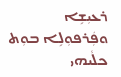ܪܥܝܼܫܹܐ ܘܦܲܪܦܘܼܠܹܐ ܒܘܼܬ ܟܠܵܝܗܝ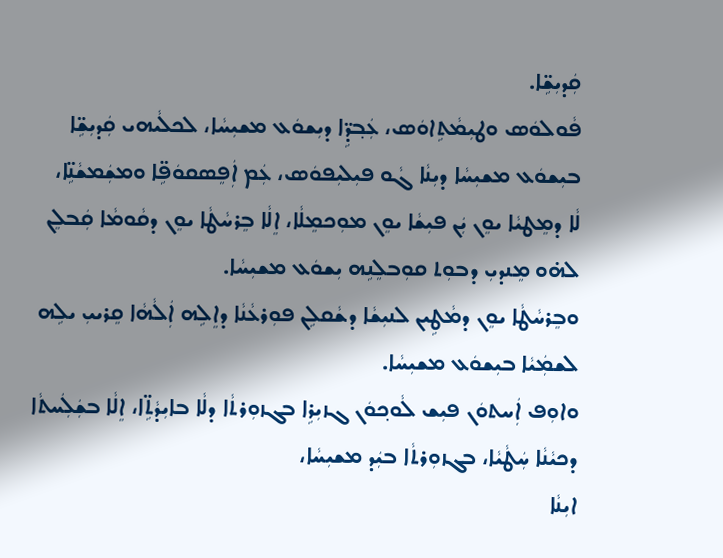ܩܲܕܝܼܫܹ̈ܐ.
ܦܵܘܠܘܿܣ ܘܛܝܼܡܵܬܹܐܘܿܣ، ܥܲܒ݂ܕܹ̈ܐ ܕܝܼܫܘܿܥ ܡܫܝܼܚܵܐ، ܠܟܠܵܝܗܝ ܩܲܕܝܼܫܹ̈ܐ ܒܝܼܫܘܿܥ ܡܫܝܼܚܵܐ ܕܝܼܢܵܐ ܓܵܘ ܦܝܼܠܝܼܦܘܿܣ، ܥܲܡ ܐܲܦܸܣܩܘܿܦܹ̈ܐ ܘܡܫܲܡܫܵܢܹ̈ܐ،
ܠܵܐ ܕܡܸܛܝܵܐ ܝܘܸܢ ܝܲܢ ܦܝܼܫܵܐ ܝܘܸܢ ܡܘܼܟܡܸܠܵܐ، ܐܸܠܵܐ ܒܸܪܚܵܛܵܐ ܝܘܸܢ ܕܩܵܘܡܵܐ ܩܲܒܠܸܢ ܠܗ̇ܘ ܡܸܢܕܝܼ ܕܒܘܼܬ ܩܘܼܒܠܸܢܹܗ ܝܼܫܘܿܥ ܡܫܝܼܚܵܐ.
ܘܒܸܪܚܵܛܵܐ ܝܘܸܢ ܕܡܵܛܹܝܢ ܠܢܝܼܫܵܐ ܕܫܵܩܠܹܢ ܦܘܼܪܥܵܢܵܐ ܕܐܸܠܹܗ ܐܲܠܵܗܵܐ ܩܸܪܝܝܼ ܝܠܹܗ ܠܫܡܲܝܵܐ ܒܝܼܫܘܿܥ ܡܫܝܼܚܵܐ.
ܘܐܘܼܦ ܐܲܚܬܘܿܢ ܦܝܼܫ ܠܵܘܟ݂ܘܿܢ ܓܙܝܼܪܹܐ ܒܓܙܘܼܪܬܵܐ ܕܠܵܐ ܒܐܝܼܕܵܬܹ̈ܐ، ܐܸܠܵܐ ܒܫܲܠܲܚܬܵܐ ܕܟܝܵܢܵܐ ܚܲܛܵܝܵܐ، ܒܓܙܘܼܪܬܵܐ ܒܝܲܕ ܡܫܝܼܚܵܐ،
ܐܝܼܢܵܐ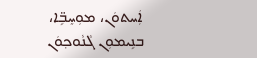ܐܲܚܬܘܿܢ، ܡܘܼܚܸܒܹ̈ܐ، ܒܢܹܝܡܘܼܢ ܓܵܢܵܘܟ݂ܘܿܢ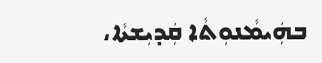ܒܗܲܝܡܵܢܘܼܬܵܐ ܩܲܕܝܼܫܬܵܐ،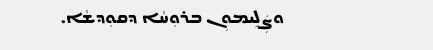ܘܨܲܠܹܝܡܘܼܢ ܒܪܘܼܚܵܐ ܕܩܘܼܕܫܵܐ.